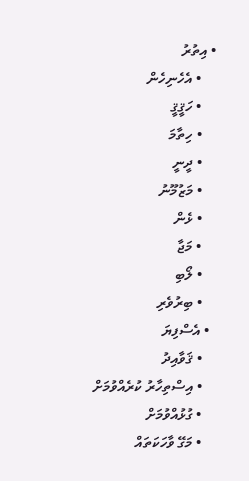• އިތުރު
    • އެހެނިހެން
    • ހަޤީޤީ
    • ހިތާމަ
    • ދީނީ
    • މަޒުމޫނު
    • ޅެން
    • މަޖާ
    • ލޯބި
    • ބިރުވެރި
  • އެސްފިޔަ
    • ޤަވާއިދު
    • އިސްތިހާރު ކުރެއްވުމަށް
    • ގުޅުއްވުމަށް
    • މަގޭ ވާހަކަތައް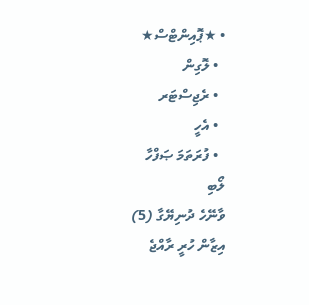• ★ޕޮއިންޓްސް★
  • ލޮގިން
  • ރެޖިސްޓަރ
  • އެހީ
  • ފުރަތަމަ ޞަފްހާ
ލޯބި
ވާނޭހެ ދުނިޔޭގާ (5)
އިޒާން ހުރީ ރާއްޖެ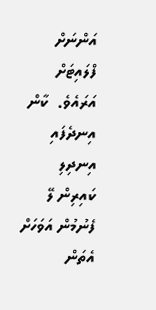އަންނަށް ފްލައިޓަށް އަރައެވެ.  ކާން އިނދެފައި އިނދިލި ކައިރިން ލޭ ފެނުމުން އަވަހަށް އެތަން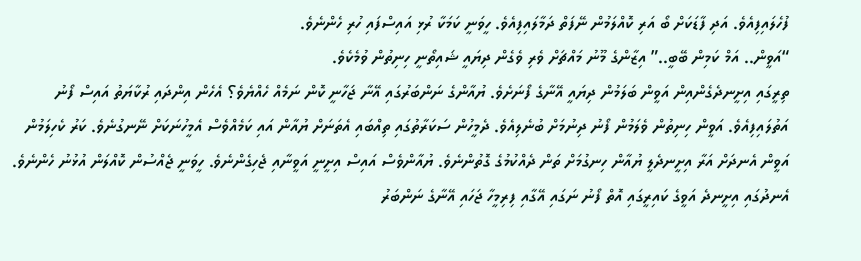ފުހެލައިފިއެވެ. އަދި ފާޑަކަށް ބޯ އަރި ކޮއްލަމުން ނޭފަތް ދަމާލައިފިއެވެ. ހީވަނީ ކަމަކާ ރުޅި އައިސްފައި ހުރި ހެންނެވެ.
“އަވީން.. އަމް ކަމިން ބޭބީ..” އިޒާންގެ މޫނު މައްޗަށް ވެރި ވެގެން ދިޔައީ ޝައިތޯނީ ހިނިތުން ވުމެކެވެ.
ތިރީގައި އިށީނދެގެންއިން އަވީން ބަލަމުން ދިޔައީ އޭނާގެ ފޯނަށެވެ. ޔުއާންގެ ނަންބަރުގައި އޭނާ ޖަހާނީ ކޮން ނަމެއް ހެއްޔެވެ؟ އެހެން އިންދައި ރުކާޔަތު އައިސް ފޯނު އަތުލައިފިއެވެ. އަވީން ހިނިތުން ވެލަމުން ފޯނު ދިނުމަށް ބުނެލިއެވެ. ދެމީހުން ސަކަރާތުގައި ތިއްބައި އެތަނަށް ޔުއާން އައި ކަމެއްވެސް އެމީހުނަކަށް ނޭނގުނެވެ. ކަރު ކެހިލަމުން އަވީން އެނދަށް އަރާ އިށީނދެލީ ޔުއާން ހިނގުމަށް ތަން ދެއްކުމުގެ ގޮތުންނެވެ. ޔުއާންވެސް އައިސް އިށީނީ އަވީނާއި ޖެހިގެންނެވެ. ހީވަނީ ޖެއްސުން ކޮއްލަން އުޅުނު ހެންނެވެ. އެނދުގައި އިށީނދެ އަވީގެ ކައިރީގައި އޮތް ފޯނު ނަގައި އޭގާއި ފިރިމީހާ ޖަހައި އޭނާގެ ނަންބަރު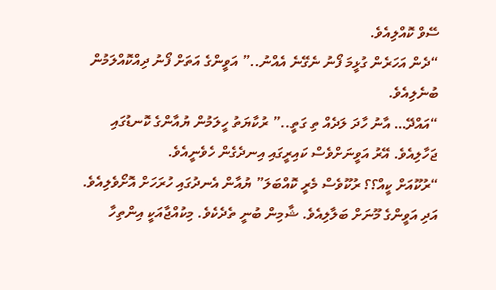ސޭވް ކޮއްލިއެވެ.
“ދެން އަހަރެން ގުޅީމަ ފޯނު ނެގޭނެ އެއްނު..” އަވީންގެ އަތަށް ފޯނު ދިއްކޮއްލަމުން ބުނެލިއެވެ.
“އައްދޭ… އާނު ހާދަ ލަދެއް ތި ގަތީ..” ރުކާޔަތު ހީލަމުން ޔުއާންގެ ކޮނޑުގައި ޖަހާލިއެވެ. އޭރު އަވީނަށްވެސް ކައިރީގައި އިނދެގެން ހެވެނީއެވެ.
“ރުކޫއަށް ކީއް؟؟ ރުކޫވެސް މެރީ ކޮއްބަލަ” ޔުއާން އެނދުގައި ހުރަހަށް އޮށޯވެލިއެވެ. އަދި އަވީންގެ މޫނަށް ބަލާލިއެވެ. ޝާމިން ބުނީ ތެދެކެވެ. މިކުއްޖާއަކީ އިންތިހާ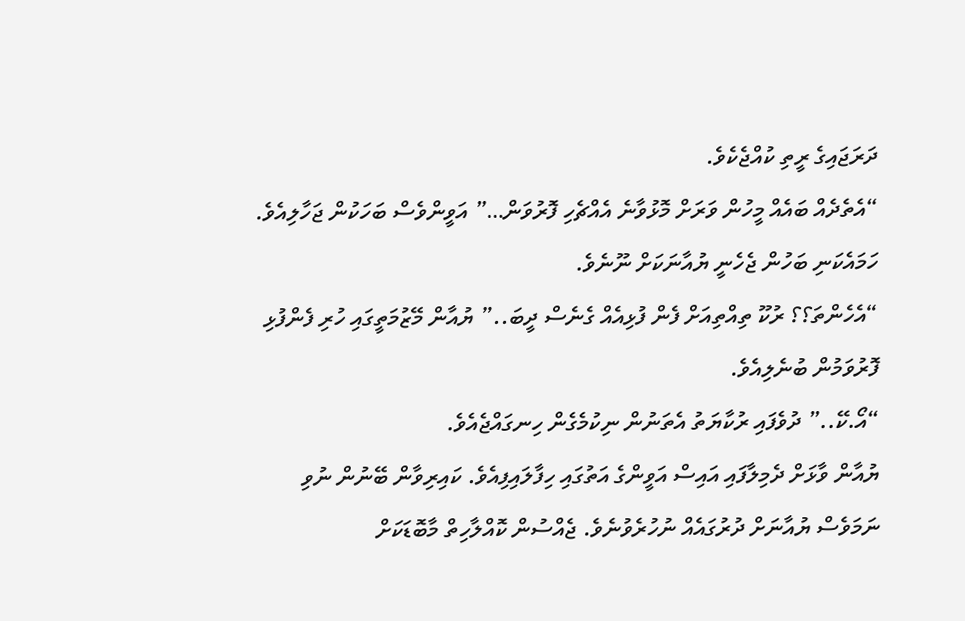ދަރަޖައިގެ ރީތި ކުއްޖެކެވެ.
“އެތެދެއް ބައެއް މީހުން ވަރަށް މޮޅުވާނެ އެއްޗެހި ފޮރުވަން…” އަވީންވެސް ބަހަކުން ޖަހާލިއެވެ. ހަމައެކަނި ބަހުން ޖެހެނީ ޔުއާނަކަށް ނޫނެވެ.
“އެހެންތަ؟؟ ރުކޫ ތިއްތިއަށް ފެން ފުޅިއެއް ގެނެސް ދީބަ..” ޔުއާން މޭޒުމަތީގައި ހުރި ފެންފުޅި ފޮރުވަމުން ބުނެލިއެވެ.
“އޯ.ކޭ..” ދުވެފައި ރުކާޔަތު އެތަނުން ނިކުމެގެން ހިނގައްޖެއެވެ.
ޔުއާން ވާޅަށް ދެމިލާފައި އައިސް އަވީންގެ އަތުގައި ހިފާލައިފިއެވެ. ކައިރިވާން ބޭނުން ނުވި ނަމަވެސް ޔުއާނަށް ދުރުގައެއް ނުހުރެވުނެވެ. ޖެއްސުން ކޮއްލާހިތް މާބޮޑަކަށް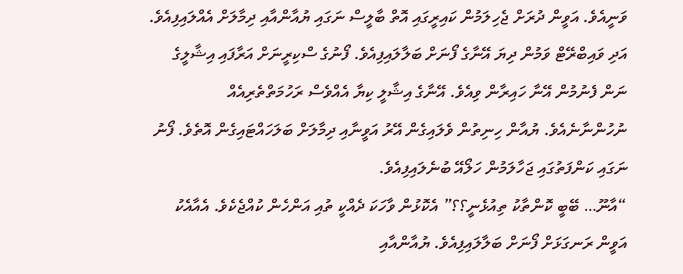ވަނީއެވެ. އަވީން ދުރަށް ޖެހިލަމުން ކައިރީގައި އޮތް ބާލީސް ނަގައި ޔުއާންއާއި ދިމާލަށް އެއްލައިފިއެވެ. އަދި ވައިބްރޭޓް ވަމުން ދިޔަ އޭނާގެ ފޯނަށް ބަލާލައިފިއެވެ. ފޯނުގެ ސްކިރީނަށް އަރާފައި އިޝާލީގެ ނަން ފެނުމުން އޭނާ ހައިރާން ވިއެވެ. އޭނާގެ އިޝާލީ ކިޔާ އެއްވެސް ރަހުމަތްތެރިއެއް ނުހުންނާނެއެވެ. ޔުއާން ހިނިތުން ވެލައިގެން އޭރު އަވީނާއި ދިމާލަށް ބަލަހައްޓައިގެން އޮތެވެ. ފޯނު ނަގައި ކަންފަތުގައި ޖަހާލަމުން ހަލޯއޭ ބުނެލައިފިއެވެ.
“އާނޫ… ބޭބީ ކޮންތާކު ތިއުޅެނީ؟؟” އެކޮޅުން ވާހަކަ ދެއްކީ ތުއި އަންހެން ކުއްޖެކެވެ. އެއާއެކު އަވީން ރަނގަޅަށް ފޯނަށް ބަލާލައިފިއެވެ. ޔުއާންއާއި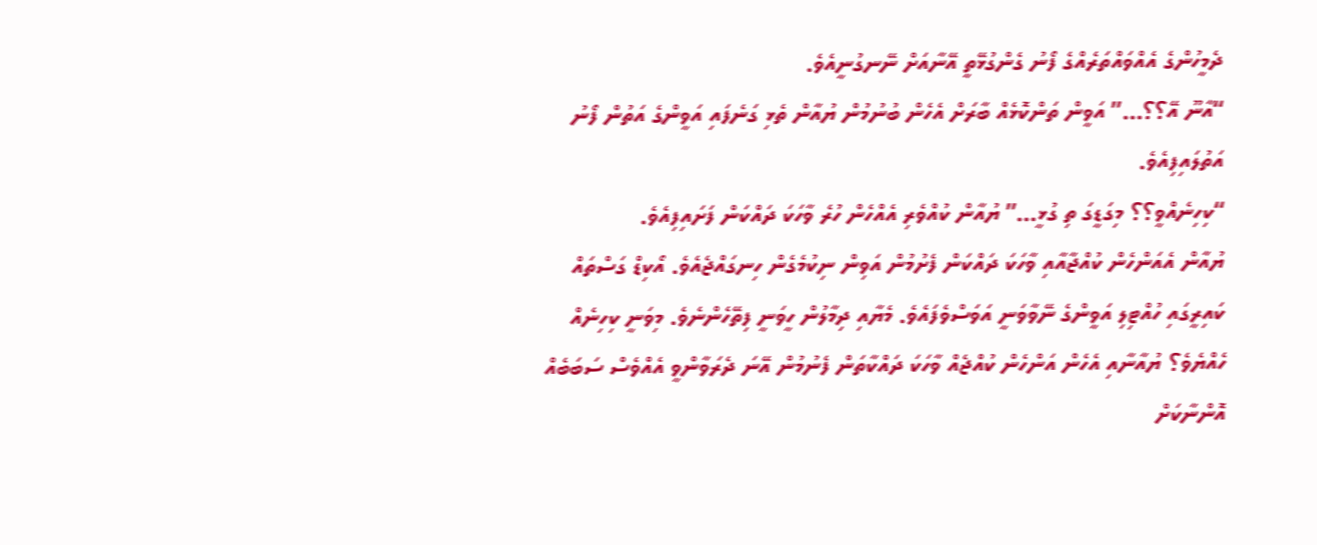ދެމީހުންގެ އެއްވައްތަރެއްގެ ފޯނު ގެންގުޅޭތީ އޭނާއަށް ނޭނގުނީއެވެ.
“އާނޫ އޭ؟؟…” އަވީން ތަންކޮޅެއް ބާރަށް އެހެން ބުނުމުން ޔުއާން ތެޅި ގަނެފައި އަވީންގެ އަތުން ފޯނު އަތުލައިފިއެވެ.
“ކިހިނެއްވީ؟؟ މިގަޑީގަ ތި ގުޅީ…” ޔުއާން ކުއްވެރި އެއްހެން ހުރެ ވާހަކަ ދައްކަން ފަށައިފިއެވެ.
ޔުއާން އެއަންހެން ކުއްޖާއާއި ވާހަކަ ދައްކަން ފެށުމުން އަވިން ނިކުމެގެން ހިނގައްޖެއެވެ. އޯކިޑް ގަސްތައް ކައިރީގައި ހުއްޓިލި އަވީންގެ ނޭވާވަނީ އަވަސްވެފައެވެ. މެޔާއި ދިމާލުން ހީވަނީ ފިތޭހެންނެވެ. މިވަނީ ކިހިނެއް ހެއްޔެވެ؟ ޔުއާނާއި އެހެން އަންހެން ކުއްޖެއް ވާހަކަ ދައްކާތަން ފެނުމުން އޭނަ ދެރަވާންވީ އެއްވެސް ސަބަބެއް އޮންނާކަށް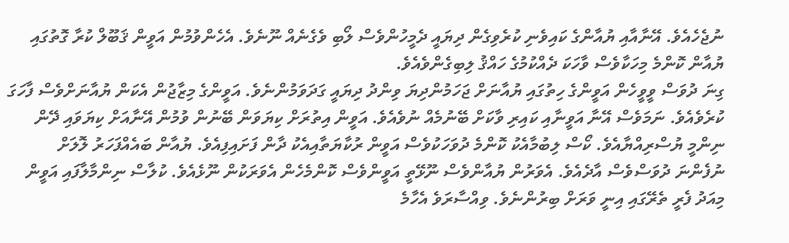ނުޖެހެއެވެ. އޭނާއާއި ޔުއާންގެ ކައިވެނި ކުރެވިގެން ދިޔައީ ދެމީހުންވެސް ލޯބި ވެގެނެއް ނޫނެވެ. އެހެންވުމުން އަވީން ޤަބޫލް ކުރާ ގޮތުގައި ޔުއާން ކޮންމެ މިހަކާވެސް ވާހަކަ ދެއްކުމުގެ ހައްޤު ލިބިގެންވެއެވެ.
ގިނަ ދުވަސް ވީވީހެން އަވީންގެ ހިތުގައި ޔުއާނަށް ޖަހަމުންދިޔަ ވިންދު ދިޔައީ ގަދަވަމުންނެވެ. އަވީންގެ މިޒާޖުން އެކަން ޔުއާނަށްވެސް ފާހަގަ ކުރެވެއެވެ. ނަމަވެސް އޭނާ އަވީނާއި ކައިރި ވާކަށް ބޭނުމެއް ނުވެއެވެ. އަވީން އިތުރަށް ކިޔަވަން ބޭނުން ވުމުން އޭނާއަށް ކިޔަވައި ދޭން ނިންމީ ޔުސްރިއްޔާއެވެ. ކޯސް ލިބުމާއެކު ކޮންމެ ދުވަހަކުވެސް އަވީން ރުކާޔަތާއިއެކު ދާން ފަށައިފިއެވެ. ޔުއާން ބައެއްފަހަރު ލޮލަށް ނުފެންނަ ދުވަސްވެސް އާދެއެވެ. އެވަރުން ޔުއާންވެސް ނޫޅޭތީ އަވީންވެސް ކޮންމެހެން އެވަރަކުން ނޫޅެއެވެ. ކުލާސް ނިންމާލާފައި އަވީން މިއަދު ފެރީ ތެރޭގައި އިނީ ވަރަށް ބިރުންނެވެ. ވިއްސާރަވެ އެހާމެ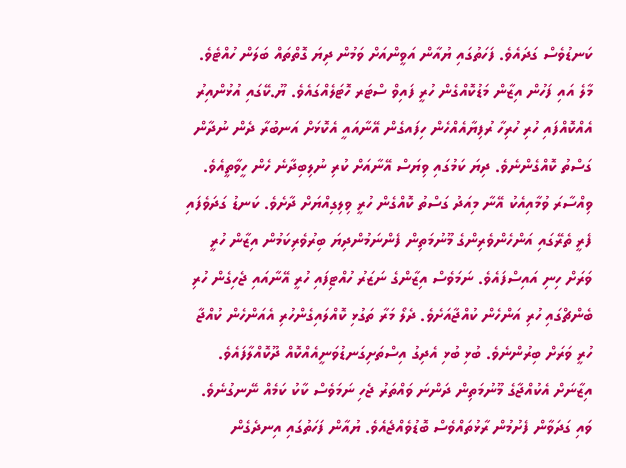ކަނޑުވެސް ގަދައެވެ. ފަހަތުގައި ޔުއާން އަވީންއަށް ވަމުން ދިޔަ ގޮތްތައް ބަލަން ހުއްޓެވެ.
މާލެ އައި ފަހުން އިޒާން މަޑުކޮއްގެން ހުރީ ފައިވް ސްޓަރ ހޮޓަލެއްގައެވެ. ޔޫ.ކޭގައި އުޅުންއިރު އެއްކޮއްފައި ހުރި ހުރިހާ ރުފިޔާއެއްހެން ހިފައގެން އޭނާއައީ އެކޮޅަށް އަނބުރާ ދެން ނުދާން ގަސްތު ކޮއްގެންނެވެ. ދިޔަ ކަމުގައި ވިޔަސް އޭނާއަށް ކުރި ނުލިބިދާނެ ހެން ހީވާތީއެވެ. ވިއްސާރަ ވުމާއިއެކު އޭނާ މިއަދު ގަސްތު ކޮއްގެން ހުރީ ވިލިގިއްޔަށް ދާށެވެ. ކަނޑު ގަދަވެފައި ފެރީ ތެރޭގައި އަންހެންވެރިންގެ މޫނުމަތިން ފެންނަމުންދިޔަ ބިރުވެރިކަމުން އިޒާން ހުރީ ވަރަށް ހިނި އައިސްފައެވެ. ނަމަވެސް އިޒާންގެ ނަޒަރު ހުއްޓިފައި ހުރީ އޭނާއައި ޖެހިގެން ހުރި ބެންޗްގައި ހުރި އަންހެން ކުއްޖާއަށެވެ. ދެލޯ މަރާ ތަގުޅި ކޮއްލައިގެންހުރި އެއަންހެން ކުއްޖާ ހުރީ ވަރަށް ބިރުންނެވެ. ބުޅި ބުޅި އެދިގު އިސްތަށިގަނޑުވަނީއެއްކޮއް ދޫކޮއްލާފައެވެ. އިޒާނަށް އެކުއްޖާގެ މޫނުމަތިން ދަންނަ ވައްތަރު ޖެހި ނަމަވެސް ކާކު ކަމެއް ނޭނގުނެވެ.
ވައި ގަދަވާން ފެށުމުން ރާޅުތައްވެސް ބޮޑުވެއްޖެއެވެ. ޔުއާން ފަހަތުގައި އިނދެގެން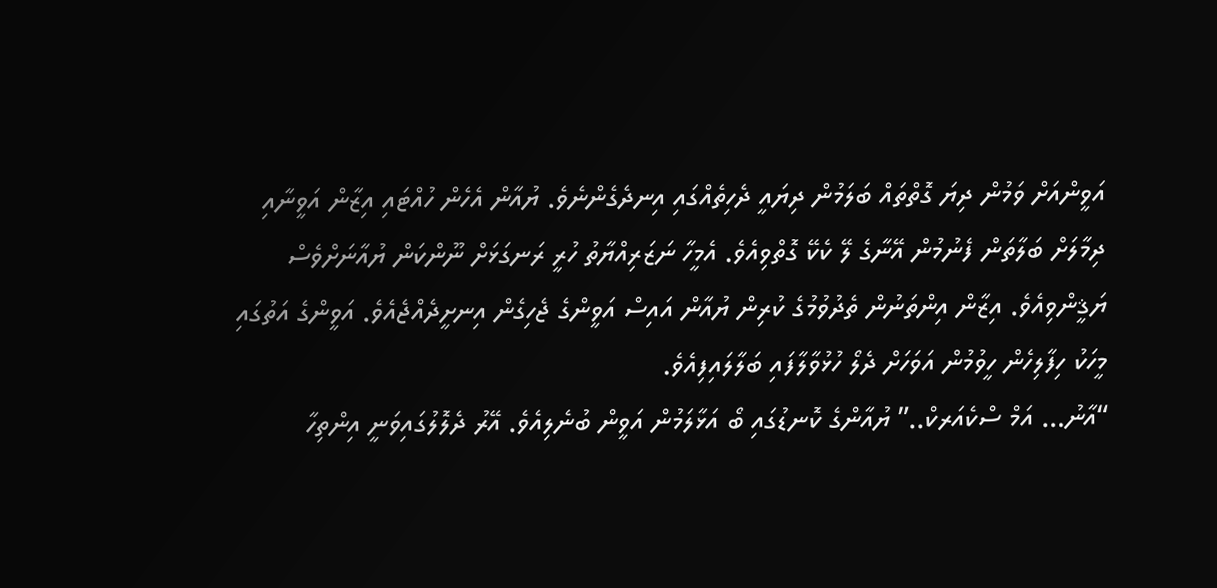އަވީންއަށް ވަމުން ދިޔަ ގޮތްތައް ބަލަމުން ދިޔައީ ދެހިތެއްގައި އިނދެގެންނެވެ. ޔުއާން އެހެން ހުއްޓައި އިޒާން އަވީނާއި ދިމާލަށް ބަލާތަން ފެނުމުން އޭނާގެ ލޭ ކެކޭ ގޮތްވިއެވެ. އެމީހާ ނަޒަރިއްޔާތު ހުރީ ރަނގަޅަށް ނޫންކަން ޔުއާނަށްވެސް ޔަޤީންވިއެވެ. އިޒާން އިންތަނުން ތެދުވުމުގެ ކުރިން ޔުއާން އައިސް އަވީންގެ ޖެހިގެން އިނށީދެއްޖެއެވެ. އަވީންގެ އަތުގައި މީހަކު ހިފާލިހެން ހީވުމުން އަވަހަށް ދެލޯ ހުޅުވާލާފައި ބަލާލައިފިއެވެ.
“އާނު… އަމް ސްކެއަރކް..” ޔުއާންގެ ކޮނޑުގައި ބޯ އަޅާލަމުން އަވީން ބުނެލިއެވެ. އޭރު ދެލޮލުގައިވަނީ އިންތިހާ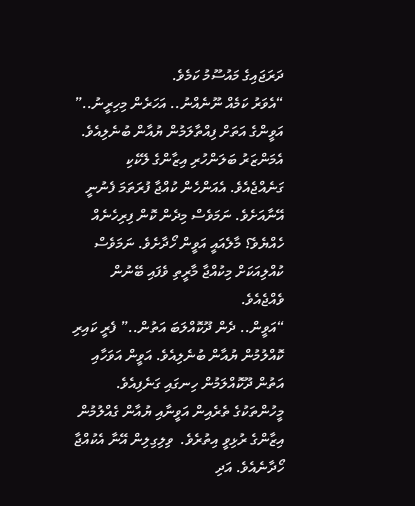ދަރަޖައިގެ މައުސޫމު ކަމެވެ.
“އެވަރު ކަމެއް ނޫނެއްނު.. އަހަރެން މިހިރީނު..” އަވީންގެ އަތަށް ފިއްތާލަމުން ޔުއާން ބުނެލިއެވެ. އެމަންޒަރު ބަލަންހުރި އިޒާންގެ ލޭކެކި ގަނެއްޖެއެވެ. އެއަންހެން ކުއްޖާ ފުރަތަމަ ފެނުނީ އޭނާއަށެވެ. ނަމަވެސް މިދެން ކޮން ފިރިހެނެއް ހެއްޔެވެ؟ މާލެއައީ އަވީން ހޯދާށެވެ. ނަމަވެސް ކުއްލިއަކަށް މިކުއްޖާ މާރީތި ވެފައި ބޭނުން ވެއްޖެއެވެ.
“އަވީން.. ދެން ދޫކޮއްލަބަ އަތުން..” ފެރީ ކައިރި ކޮއްލުމުން ޔުއާން ބުނެލިއެވެ. އަވީން އަވަހާއި އަތުން ދޫކޮއްލަމުން ހިނގައި ގަނެފިއެވެ. މީހުންތަކުގެ ތެރެއިން އަވީނާއި ޔުއާން ގެއްލުމުން އިޒާންގެ ރުޅިވީ އިތުރެވެ.  ވިލިގިލިން އޭނާ އެކުއްޖާ ހޯދާނެއެވެ. އަދި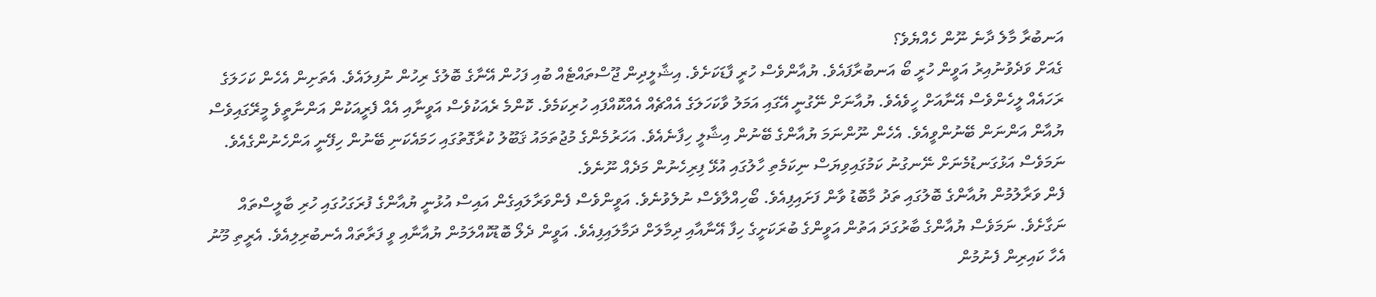އަނބުރާ މާލެ ދާނެ ނޫން ހެއްޔެވެ؟
ގެއަށް ވަދެވުނުއިރު އަވީން ހުރީ ބޯ އަނބުރާފައެވެ. ޔުއާންވެސް ހުރީ ފާޑަކަށެވެ. އިޝާލީދިން ޖޫސްތައްޓެއް ބުއި ފަހުން އޭނާގެ ބޮލުގެ ރިހުން ނުފިލައެވެ. އެތަށިން އެހެން ކަހަލަގެ ރަހައެއް ލީހެންވެސް އޭނާއަށް ހީވެއެވެ. ޔުއާނަށް ނޭގުނީ އޭގައި އަމަލު ވާކަހަލަގެ އެއްޗެއް އެއްކޮއްފައި ހުރިކަމެވެ. ކޮންމެ ރެއަކުވެސް އަވީނާއި އެއް ފެރީއަކުން އަންނާތީވެ މީރޭގައިވެސް ޔުއާން އަންނަން ބޭނުންވީއެވެ. އެހެން ނޫންނަމަ ޔުއާންގެ ބޭނުން އިޝާލީ ހިފާނެއެވެ. އަހަރުމެންގެ މުޖުތަމައު ޤަބޫލު ކުރާގޮތުގައި ހަމައެކަނި ބޭނުން ހިފޭނީ އަންހެނުންގެއެވެ. ނަމަވެސް އަޅުގަނޑުމެނަށް ނޭނގުނު ކަމުގައިވިޔަސް ނިކަމެތި ހާލުގައި އުޅޭ ފިރިހެނުން މަދެއް ނޫނެވެ.
ފެން ވަރާލުމުން ޔުއާންގެ ބޮލުގައި ތަދު މާބޮޑު ވާން ފަށައިފިއެވެ. ބޯހިއްލާވެސް ނުލެވުނެވެ. އަވީންވެސް ފެންވަރާލައިގެން އައިސް އުޅުނީ ޔުއާންގެ ފުރަގަހުގައި ހުރި ބާލީސްތައް ނަގާށެވެ. ނަމަވެސް ޔުއާންގެ ބާރުގަދަ އަތުން އަވީންގެ ބުރަކަށީގެ ހިފާ އޭނާއާއި ދިމާލަށް ދަމާލައިފިއެވެ. އަވީން ދެލޯ ބޮޑުކޮއްލަމުން ޔުއާނާއި ވީ ފަރާތައް އެނބުރިލިއެވެ. އެރީތި މޫނު އެހާ ކައިރިން ފެނުމުން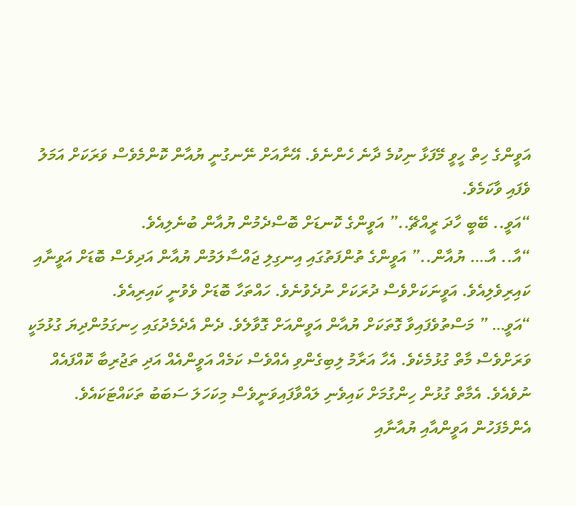އަވީންގެ ހިތް ހީވީ މޭފަޅާ ނިކުމެ ދާނެ ހެންނެވެ. އޭނާއަށް ނޭނގުނީ ޔުއާން ކޮންމެވެސް ވަރަކަށް އަމަލު ވެފައި ވާކަމެވެ.
“އަވީ.. ބޭބީ ހާދަ ރީއްޗޭ..” އަވީންގެ ކޮނޑަށް ބޮސްދެމުން ޔުއާން ބުނެލިއެވެ.
“އާ.. އާ…. ޔުއާން..” އަވީންގެ ތުންފަތުގައި އިނގިލި ޖައްސާލަމުން ޔުއާން އަދިވެސް ބޮޑަށް އަވީނާއި ކައިރިވެލިއެވެ. އަވީނަކަށްވެސް ދުރަކަށް ނުދެވުނެވެ. ހައްތަހާ ބޮޑަށް ވެވުނީ ކައިރިއެވެ.
“އަވީ… ” މަސްތުވެފައިވާ ގޮތަކަށް ޔުއާން އަވީންއަށް ގޮވާލެވެ. ދެން އެދެމެދުގައި ހިނގަމުންދިޔަ ގުޅުމަކީ ވަރަށްވެސް މާތް ގުޅުމެކެވެ. އެހާ އަރާމު ލިބިގެންވި އެއްވެސް ކަމެއް އަވީންއެއް އަދި ތަޖުރިބާ ކޮއްފައެއް ނުވެއެވެ. އެމާތް ގުޅުން ހިންގުމަށް ކައިވެނި ލައްވާފައިވަނީވެސް މިކަހަލަ ސަބަބު ތަކައްޓަކައެވެ. އެންމެފަހުން އަވީންއާއި ޔުއާނާއި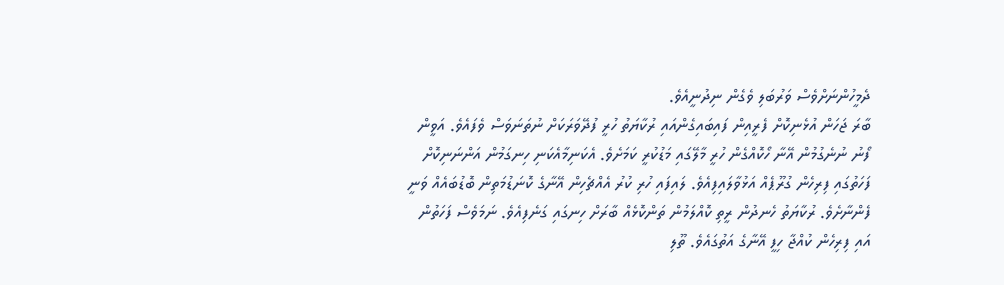ދެމީހުންނަށްވެސް ވަރުބަލި ވެގެން ނިދުނީއެވެ.
ބާރަ ޖަހަން އުޅެނިކޮށް ފެރީއިން ފައިބައިގެންއައި ރުކާޔަތު ހުރީ ފުދޭވަރަކަށް ނުތަނަވަސް ވެފައެވެ. އަވީން ފޯނު ނުނެގުމުން އޭނާ ހޯކޮއްގެން ހުރީ މާލޭގައި މަޑުކުރީ ކަމަށެވެ. އެކަނިމާއެކަނި ހިނގަމުން އަންނަނިކޮށް ފަހަތުގައި ފިރިހެން ގުރޫޕެއް އަޅުވާލައިފިއެވެ. ލައިފައި ހުރި ކުރު އެއްޗެހިން އޭނާގެ ކޮނަޑުމަތިން ބޮޑުބައެއް ވަނީ ފެންނާށެވެ. ރުކާޔަތު ހެނދުން ރީތި ކޮއްލަމުން ތަންކޮޅެއް ބާރަށް ހިނގައި ގަނެފިއެވެ. ނަމަވެސް ފަހަތުން އައި ފިރިހެން ކުއްޖާ ހިފީ އޭނާގެ އަތުގައެވެ. ތޫލި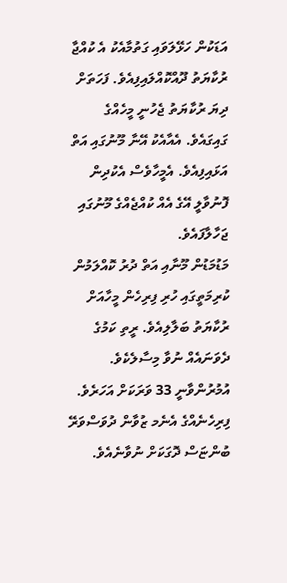އަޑަކުން ހަޅޭލަވައި ގަތުމާއެކު އެ ކުއްޖާ ރުކާޔަތު ދޫއްކޮއްލައިފިއެވެ. ފަހަތަށް ދިޔަ ރުކާޔަތު ޖެހުނީ މީހެއްގެ ގައިގައެވެ. އެއާއެކު އޭނާ މޫނުގައި އަތް އަޅައިފިއެވެ. އެމީހާވެސް އެކުދިން ފޮނުވާލީ އޭގެ އެއް ކުއްޖެއްގެ މޫނުގައި ޖަހާލާފައެވެ.
މަޑުމަޑުން މޫނާއި އަތް ދުރު ކޮއްލަމުން ކުރިމަތީގައި ހުރި ފިރިހެން މީހާއަށް ރުކާޔަތު ބަލާލިއެވެ. ރީތި ކަމުގެ ދެވަނައެއް ނުވާ މިސާލެކެވެ. އުމުރުންވާނީ 33 ވަރަކަށް އަހަރެވެ. ފިރިހެނެއްގެ އެނެމ ޒުވާން ދުވަސްވަރޭ ބުންޏަސް ދޮގަކަށް ނުވާނެއެވެ.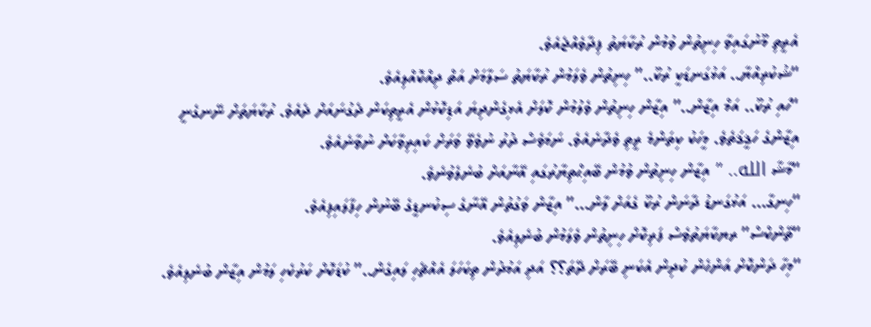އެރީތި މޫނުގައިވާ ހިނިތުން ވުމުން ރުކާޔަތު ފިދާވެއްޖެއެވެ.
“ޝުކުރިއްޔާ.. އަޅުގަނޑަކީ ރުކޫ..” ހިނިތުން ވެލަމުން ރުކާޔަތު ސަލާމަށް އަތް ދިއްކޮއްލިއެވެ.
“ހައި ރުކޫ.. އަމް އިޒާން..” އިޒާން ހިނިތުން ވެލުމުން ކޮލަށް އެޅިގެންދިޔަ އަޑިކޮޅުން އެރީތިކަން ދެގުނައަށް ދެއެވެ. ރުކާޔަތަށް ނޭނގެނީ އިޒާންގެ ހަޤީޤަތެވެ. މީހަކު ކިތަންމެ ރީތި ވެދާނެއެވެ. ނަމަވެސް ދުރު ނުވެވޭ ވަރަށް ކައިރިވާކަށް ނުވާނެއެވެ.
“މާޝާ الله.. ” އިޒާން ހިނިތުން ވުމުން ބޭއިޙްތިޔާރުގައި އޭނާއަށް ބުނެލެވުނެވެ.
“ހިނގާ… އަޅުގަނޑު ދާނަން ރުކޫ ގެއަށް ލާން…” އިޒާން ވަގުތުން އޭނާގެ ސިކުނޑީގެ ބޭނުން ހިފާލައިފިއެވެ.
“ތޭންކްސް” ރޔކާޔަތުވެސް ފަރިކޮށް ހިނިތުން ވެލަމުން ބުނެލިއެވެ.
“މިހާ ދަންކޮށް އަންހެން ކުދިން އެކަނި ބޭރަށް ދޭތަ؟؟ އަދި އަމުދުން ތިކަހަލަ އެއްޗެހި ލައިގެން..” ކުޑަކޮށް ކަރުކެހި ލަމުން އިޒާން ބުނެލިއެވެ.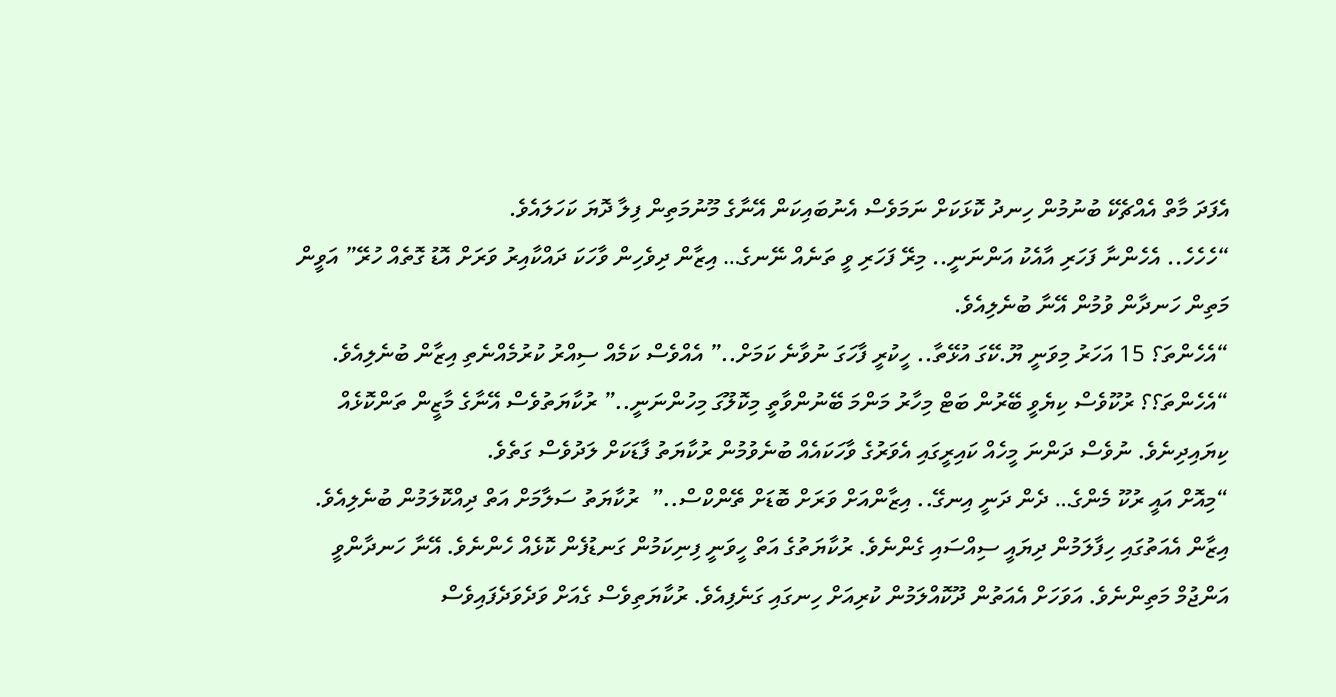އެފަދަ މާތް އެއްޗެކޭ ބުނުމުން ހިނދު ކޮޅަކަށް ނަމަވެސް އެނުބައިކަން އޭނާގެ މޫނުމަތިން ފިލާ ދޮޔަ ކަހަލައެވެ.
“ހެހެހެ.. އެހެންނާ ފަހަރި އާއެކު އަންނަނީ.. މިރޭ ފަހަރި ވީ ތަނެއް ނޭނގެ… އިޒާން ދިވެހިން ވާހަކަ ދައްކާއިރު ވަރަށް އޮޑު ގޮތެއް ހުރޭ” އަވީން މަތިން ހަނދާން ވުމުން އޭނާ ބުނެލިއެވެ.
“އެހެންތަ؟ 15 އަހަރު މިވަނީ ޔޫ.ކޭގަ އުޅޭތާ.. ހީކުރީ ފާހަގަ ނުވާނެ ކަމަށް..” އެއްވެސް ކަމެއް ސިއްރު ކުރުމެއްނެތި އިޒާން ބުނެލިއެވެ.
“އެހެންތަ؟؟ ރުކޫވެސް ކިޔެވީ ބޭރުން ބަޓް މިހާރު މަންމަ ބޭނުންވާތީ މިކޮލޫގަ މިހުންނަނީ..” ރުކާޔަތުވެސް އޭނާގެ މާޒީން ތަންކޮޅެއް ކިޔައިދިނެވެ. ނުވެސް ދަންނަ މީހެއް ކައިރީގައި އެވަރުގެ ވާހަކައެއް ބުނެވުމުން ރުކާޔަތު ފާޑަކަށް ލަދުވެސް ގަތެވެ.
“މިއޮށް އައީ ރުކޫ މެންގެ… ދެން ދަނީ އިނގޭ.. އިޒާންއަށް ވަރަށް ބޮޑަށް ތޭންކްސް..”  ރުކާޔަތު ސަލާމަށް އަތް ދިއްކޮލަމުން ބުނެލިއެވެ. އިޒާން އެއަތުގައި ހިފާލަމުން ދިޔައީ ސިއްސައި ގެންނެވެ. ރުކާޔަތުގެ އަތް ހީވަނީ ފިނިކަމުން ގަނޑުފެން ކޮޅެއް ހެންނެވެ. އޭނާ ހަނދާންވީ އަންޖުމް މަތިންނެވެ. އަވަހަށް އެއަތުން ދޫކޮއްލަމުން ކުރިއަށް ހިނގައި ގަނެފިއެވެ. ރުކާޔަތިވެސް ގެއަށް ވަދެވަދެފައިވެސް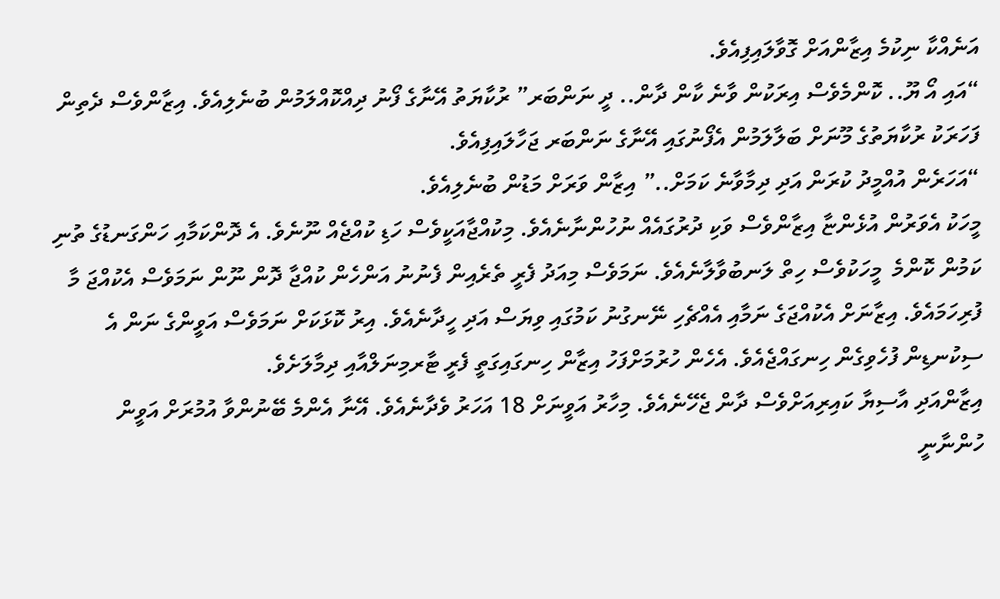އަނެއްކާ ނިކުމެ އިޒާންއަށް ގޮވާލައިފިއެވެ.
“އައި އޯ ޔޫ.. ކޮންމެވެސް އިރަކުން ވާނެ ކާން ދާން.. ދީ ނަންބަރ” ރުކާޔަތު އޭނާގެ ފޯނު ދިއްކޮއްލަމުން ބުނެލިއެވެ. އިޒާންވެސް ދެތިން ފަހަރަކު ރުކާޔަތުގެ މޫނަށް ބަލާލަމުން އެފޯނުގައި އޭނާގެ ނަންބަރ ޖަހާލައިފިއެވެ.
“އަހަރެން އުއްމީދު ކުރަން އަދި ދިމާވާނެ ކަމަށް..” އިޒާން ވަރަށް މަޑުން ބުނެލިއެވެ.
މީހަކު އެވަރުން އުޅެންޏާ އިޒާންވެސް ވަކި ދުރުގައެއް ނުހުންނާނެއެވެ. މިކުއްޖާއަކީވެސް ހަޑި ކުއްޖެއް ނޫނެވެ. އެ ދޮންކަމާއި ހަންގަނޑުގެ ތުނި ކަމުން ކޮންމެ  މީހަކުވެސް ހިތް ލަނބުވާލާނެއެވެ. ނަމަވެސް މިއަދު ފެރީ ތެރެއިން ފެނުނު އަންހެން ކުއްޖާ ދޮން ނޫން ނަމަވެސް އެކުއްޖަ މާ ފުރިހަމައެވެ. އިޒާނަށް އެކުއްޖަގެ ނަމާއި އެއްޗެހި ނޭނގުނު ކަމުގައި ވިޔަސް އަދި ހީދާނެއެވެ. އިރު ކޮޅަކަށް ނަމަވެސް އަވީންގެ ނަން އެ ސިކުނޑިން ފުހެވިގެން ހިނގައްޖެއެވެ. އެހެން ހުރުމަށްފަހު އިޒާން ހިނގައިގަތީ ފެރީ ޓާރމިނަލްއާއި ދިމާލަށެވެ.
އިޒާންއަދި އާސިޔާ ކައިރިއަށްވެސް ދާން ޖެހޭނެއެވެ. މިހާރު އަވީނަށް 18 އަހަރު ވެދާނެއެވެ. އޭނާ އެންމެ ބޭނުންވާ އުމުރަށް އަވީން ހުންނާނީ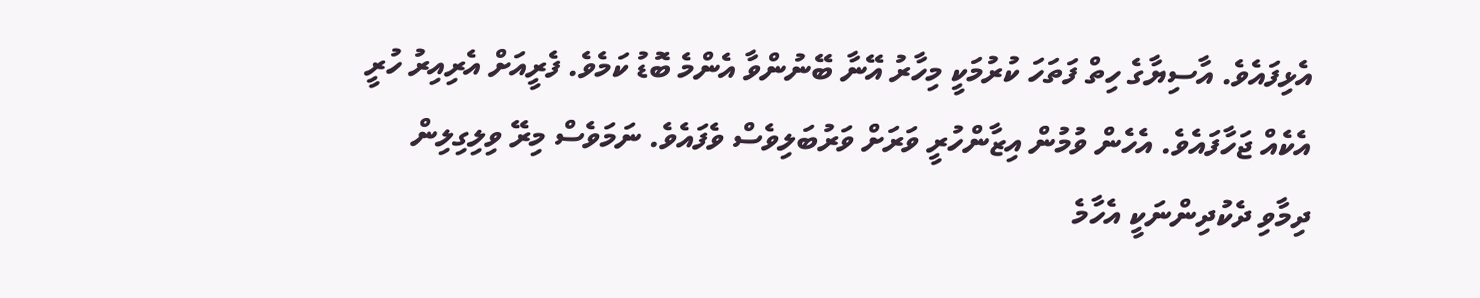އެޅިފައެވެ. އާސިޔާގެ ހިތް ފަތަހަ ކުރުމަކީ މިހާރު އޭނާ ބޭނުންވާ އެންމެ ބޮޑު ކަމެވެ. ފެރީއަށް އެރިއިރު ހުރީ އެކެއް ޖަހާފައެވެ. އެހެން ވުމުން އިޒާންހުރީ ވަރަށް ވަރުބަލިވެސް ވެފައެވެ. ނަމަވެސް މިރޭ ވިލިގިލިން ދިމާވި ދެކުދިންނަކީ އެހާމެ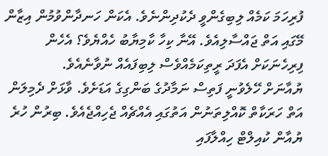ފުރިހަމަ ކަމެއް ލިބިގެންވީ ދެކުދިންނެވެ. އެކަން ހަނދާންވުމުން އިޒާން މޭގައި އަތް ޖައްސާލިއެވެ. އޭނާ ކިހާ ކާމިޔާބު ހެއްޔެވެ؟ އެހެން ފިރިހެނަކަށް އެފަދަ ރީތިކަމެއްވެސް ލިބިފައެއް ނުވާނެއެވެ.
ޔުއާނަށް ހޭލެވުނީ ފަތިސް ނަމާދުގެ ބަންގިގެ އަޑަށެވެ. ވާޅަށް ދެމިލަން އަތް ހަރަކާތް ކޮއްލިތަނުން އަތުގައި އެއްޗެއް ޖެހިއްޖެއެވެ. ބިރުން ހުރެ ޔުއާން ކުއިލްޓް ހިއްލާފައި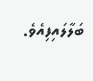ބަލާލައިފިއެވެ.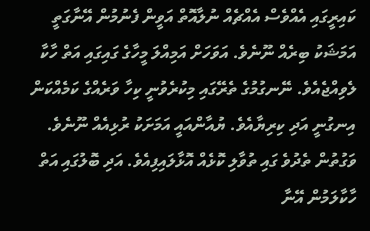ކައިރީގައި އެއްވެސް އެއްޗެއް ނުލާއޮތް އަވީން ފެނުމުން އޭނާގަތީ އަމަޝަކު ބިރެއް ނޫނެވެ. އަވަހަށް އަމިއްލަ މީހާގެ ގައިގައި އަތް ހާކާ ލެވިއްޖެއެވެ. ނޭނގުމުގެ ތެރޭގައި މިކުރެވުނީ ކިހާ ވަރެއްގެ ކަމެއްކަން އިނގުނީ އަދި ކިރިޔާއެވެ. ޔުއާންއައީ އަމަށަކު ރުޅިއެއް ނޫނެވެ. ވަގުތުން ތެދުވެ ގައި ތުވާލި ކޮޅެއް އޮޅާލައިފިއެވެ. އަދި ބޮލުގައި އަތް ހާކާލަމުން އޭނާ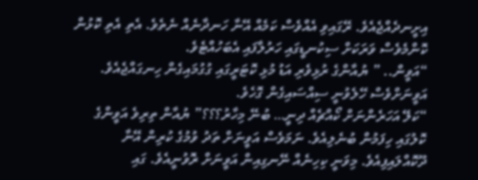އިށީނދެއްޖެއެވެ. ރޭގައިވި އެއްވެސް ކަމެއް އޭނާ ހަނދާނެއް ނެތެވެ. އެތި އެތި ކޮޅުން ކޮންމެވެސް ވަރަކަށް ސިކުނޑީގައި ހަރުލާފައި އެބަހުއްޓެވެ.
“އަވީން.. ” ޔުއާންގެ ރުޅިވެރި އަޑު މުޅި ކޮޓަރީގައި ގުގުމައިގެން ހިނގައްޖެއެވެ. އަވީނަށްވެސް ހޭލެވުނީ ސިއްސައިގެން ގޮހެވެ.
“ކަލޭ އަހަރެންނަށް ކޯއްޗެއް ދިނީ… ބުނޭ މިހާރު؟؟؟” ޔުއާން ތިރިވެ އަވީންގެ ކޮލުގައި ހިފަމުން ބުނެލިއެވެ. ނަމަވެސް އަވީނަށް ތަދު ވުމުގެ ކުރިން އޭނާ ދޫކޮއްލައިފިއެވެ. މިވަނީ ކިހިނެއް ނޭނގިއިން އަވީނަށް ރޮވުނީއެވެ. ގައި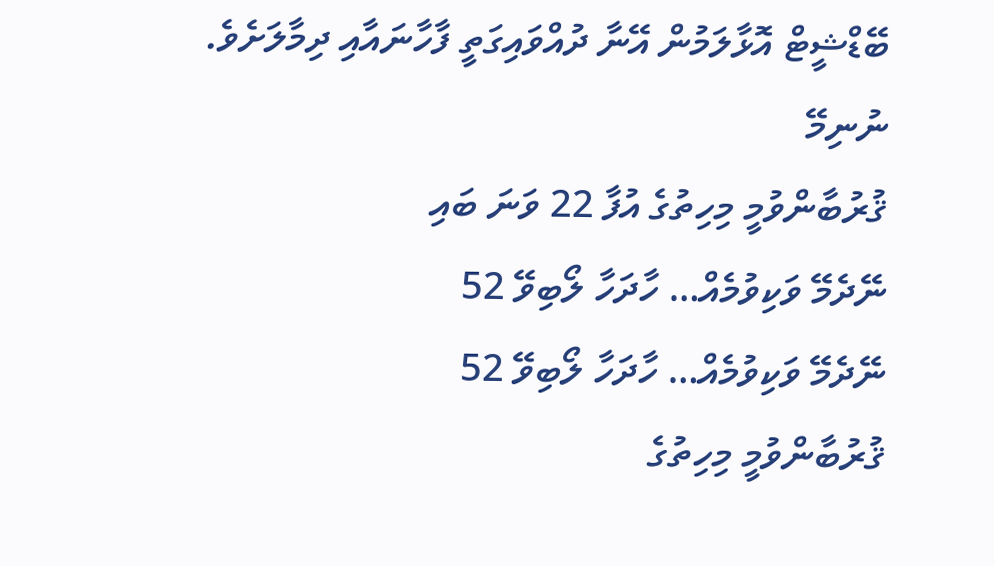ބޭޑްޝީޓް އޮޅާލަމުން އޭނާ ދުއްވައިގަތީ ފާހާނައާއި ދިމާލަށެވެ.
ނުނިމޭ
ޤުރުބާންވުމީ މިހިތުގެ އުފާ 22 ވަނަ ބައި
ނޭދެމޭ ވަކިވުމެއް… ހާދަހާ ލޯބިވޭ 52
ނޭދެމޭ ވަކިވުމެއް… ހާދަހާ ލޯބިވޭ 52
ޤުރުބާންވުމީ މިހިތުގެ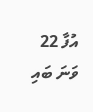އުފާ 22 ވަނަ ބައި